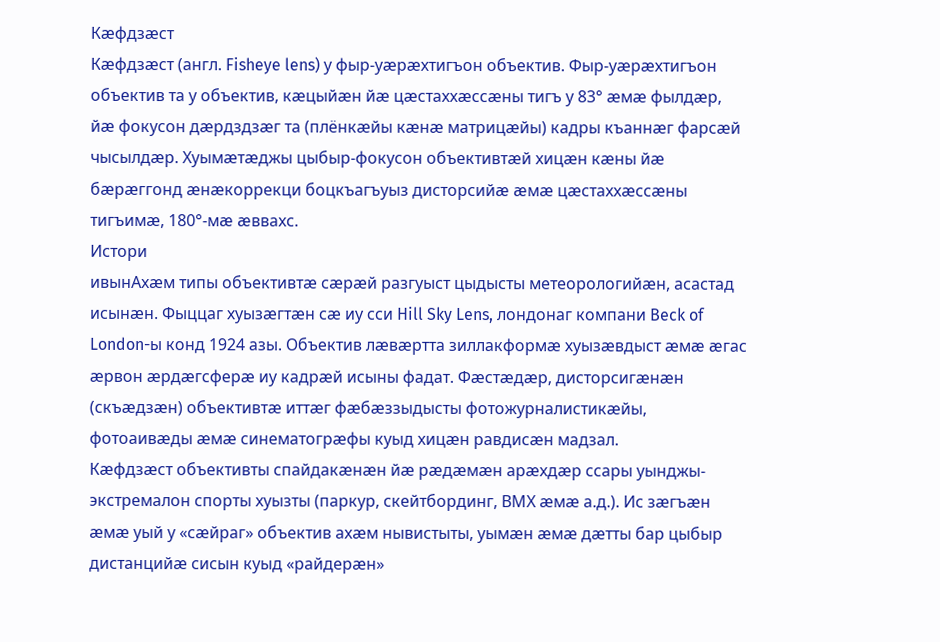Кæфдзæст
Кæфдзæст (англ. Fisheye lens) у фыр-уæрæхтигъон объектив. Фыр-уæрæхтигъон объектив та у объектив, кæцыйæн йæ цæстаххæссæны тигъ у 83° æмæ фылдæр, йæ фокусон дæрдздзæг та (плёнкæйы кæнæ матрицæйы) кaдры къаннæг фарсæй чысылдæр. Хуымæтæджы цыбыр-фокусон объективтæй хицæн кæны йæ бæрæггонд æнæкоррекци боцкъагъуыз дисторсийæ æмæ цæстаххæссæны тигъимæ, 180°-мæ æввахс.
Истори
ивынАхæм типы объективтæ сæрæй разгуыст цыдысты метеорологийæн, асастад исынæн. Фыццаг хуызæгтæн сæ иу сси Hill Sky Lens, лондонаг компани Beck of London-ы конд 1924 азы. Объектив лæвæртта зиллакформæ хуызæвдыст æмæ æгас æрвон æрдæгсферæ иу кадрæй исыны фадат. Фæстæдæр, дисторсигæнæн (скъæдзæн) объективтæ иттæг фæбæззыдысты фотожурналистикæйы, фотоаивæды æмæ синематогрæфы куыд хицæн равдисæн мадзал.
Кæфдзæст объективты спайдакæнæн йæ рæдæмæн арæхдæр ссары уынджы-экстремалон спорты хуызты (паркур, скейтбординг, ВМХ æмæ а.д.). Ис зæгъæн æмæ уый у «сæйраг» объектив ахæм нывистыты, уымæн æмæ дæтты бар цыбыр дистанцийæ сисын куыд «райдерæн»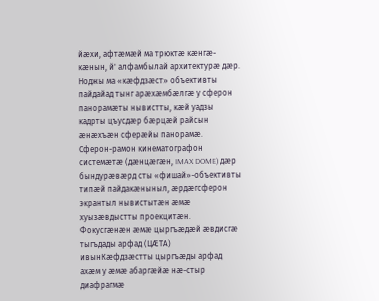йæхи, афтæмæй ма трюктæ кæнгæ-кæнын, й' алфамбылай архитектурæ дæр. Ноджы ма «кæфдзæст» объективты пайдайад тынг арæхæмбæлгæ у сферон панорамæты нывистты, кæй уадзы кадрты цъусдæр бæрцæй райсын æнæхъæн сферæйы панорамæ.
Сферон-рамон кинематографон системæтæ (дæнцæгæн, IMAX DOME) дæр бындурæвæрд сты «фишай»-объективты типæй пайдакæныныл, æрдæгсферон экрантыл нывистытæн æмæ хуызæвдыстты проекцитæн.
Фокусгæнæн æмæ цыргъæдæй æвдисгæ тыгъдады арфад (ЦÆТА)
ивынКæфдзæстты цыргъæды арфад ахæм у æмæ абаргæйæ нæ-стыр диафрагмæ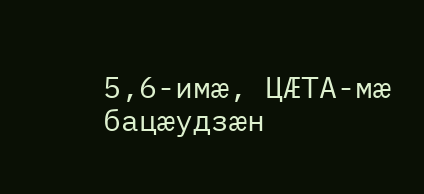5,6-имæ, ЦÆТА-мæ бацæудзæн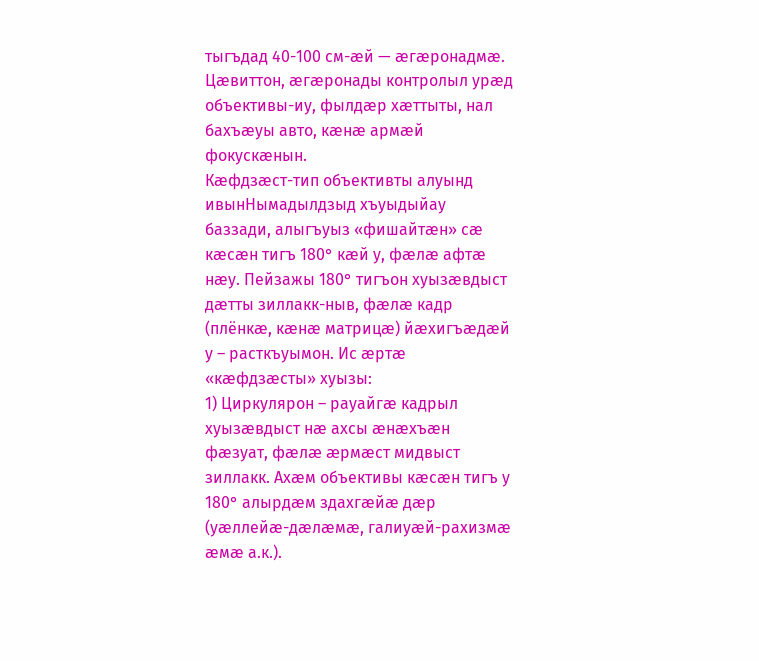тыгъдад 40-100 см-æй — æгæронадмæ. Цæвиттон, æгæронады контролыл урæд объективы-иу, фылдæр хæттыты, нал бахъæуы авто, кæнæ армæй фокускæнын.
Кæфдзæст-тип объективты алуынд
ивынНымадылдзыд хъуыдыйау баззади, алыгъуыз «фишайтæн» сæ кæсæн тигъ 180° кæй у, фæлæ афтæ нæу. Пейзажы 180° тигъон хуызæвдыст дæтты зиллакк-ныв, фæлæ кадр (плёнкæ, кæнæ матрицæ) йæхигъæдæй у – расткъуымон. Ис æртæ «кæфдзæсты» хуызы:
1) Циркулярон – рауайгæ кадрыл хуызæвдыст нæ ахсы æнæхъæн фæзуат, фæлæ æрмæст мидвыст зиллакк. Ахæм объективы кæсæн тигъ у 180° алырдæм здахгæйæ дæр (уæллейæ-дæлæмæ, галиуæй-рахизмæ æмæ а.к.).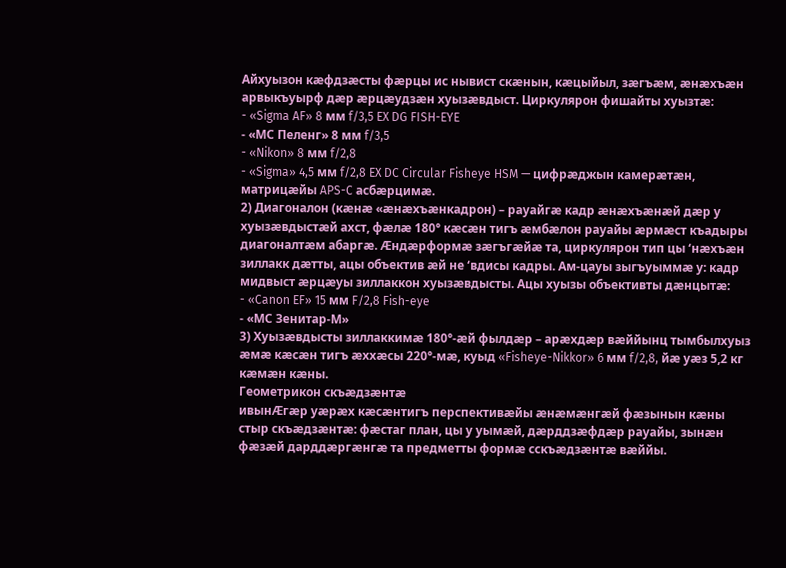Айхуызон кæфдзæсты фæрцы ис нывист скæнын, кæцыйыл, зæгъæм, æнæхъæн арвыкъуырф дæр æрцæудзæн хуызæвдыст. Циркулярон фишайты хуызтæ:
- «Sigma AF» 8 мм f/3,5 EX DG FISH-EYE
- «МС Пеленг» 8 мм f/3,5
- «Nikon» 8 мм f/2,8
- «Sigma» 4,5 мм f/2,8 EX DC Circular Fisheye HSM — цифрæджын камерæтæн, матрицæйы APS-C асбæрцимæ.
2) Диагоналон (кæнæ «æнæхъæнкадрон) – рауайгæ кадр æнæхъæнæй дæр у хуызæвдыстæй ахст, фæлæ 180° кæсæн тигъ æмбæлон рауайы æрмæст къадыры диагоналтæм абаргæ. Æндæрформæ зæгъгæйæ та, циркулярон тип цы ‘нæхъæн зиллакк дæтты, ацы объектив æй не ‘вдисы кадры. Ам-цауы зыгъуыммæ у: кадр мидвыст æрцæуы зиллаккон хуызæвдысты. Ацы хуызы объективты дæнцытæ:
- «Canon EF» 15 мм F/2,8 Fish-eye
- «МС Зенитар-М»
3) Хуызæвдысты зиллаккимæ 180°-æй фылдæр – арæхдæр вæййынц тымбылхуыз æмæ кæсæн тигъ æххæсы 220°-мæ, куыд «Fisheye-Nikkor» 6 мм f/2,8, йæ уæз 5,2 кг кæмæн кæны.
Геометрикон скъæдзæнтæ
ивынÆгæр уæрæх кæсæнтигъ перспективæйы æнæмæнгæй фæзынын кæны стыр скъæдзæнтæ: фæстаг план, цы у уымæй, дæрддзæфдæр рауайы, зынæн фæзæй дарддæргæнгæ та предметты формæ сскъæдзæнтæ вæййы.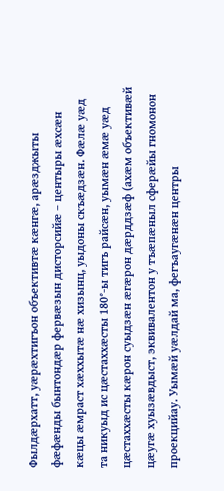Фылдæрхатт, уæрæхтигъон объективтæ кæнгæ, арæзджыты фæфæнды бынтондæр фервæзын дисторсийæ – центыры æхсæн кæцы æмраст хæххытæ нæ хизынц, уыдоны скъæдзæн. Фæлæ уæд та никуыд ис цæстаххæсты 180°-ы тигъ райсæн, уымæн æмæ уæд цæстаххæсты кæрон суыдзæн æгæрон дæрддзæф (ахæм объективæй цæугæ хуызæвдыст, эквивалентон у тъæпæныл сферæйы гномонон проекцийау. Уымæй уæлдай ма, фегъаугæнæн центры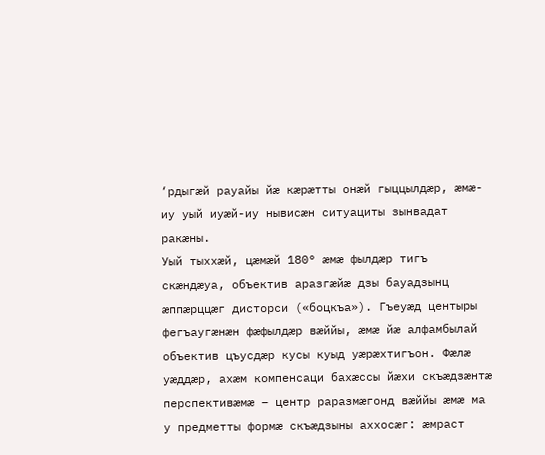‘рдыгæй рауайы йæ кæрæтты онæй гыццылдæр, æмæ-иу уый иуæй-иу нывисæн ситуациты зынвадат ракæны.
Уый тыххæй, цæмæй 180° æмæ фылдæр тигъ скæндæуа, объектив аразгæйæ дзы бауадзынц æппæрццæг дисторси («боцкъа»). Гъеуæд центыры фегъаугæнæн фæфылдæр вæййы, æмæ йæ алфамбылай объектив цъусдæр кусы куыд уæрæхтигъон. Фæлæ уæддæр, ахæм компенсаци бахæссы йæхи скъæдзæнтæ перспективæмæ – центр раразмæгонд вæййы æмæ ма у предметты формæ скъæдзыны аххосæг: æмраст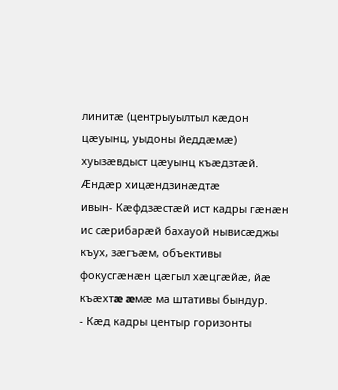линитæ (центрыуылтыл кæдон цæуынц, уыдоны йеддæмæ) хуызæвдыст цæуынц къæдзтæй.
Æндæр хицæндзинæдтæ
ивын- Кæфдзæстæй ист кадры гæнæн ис сæрибарæй бахауой нывисæджы къух, зæгъæм, объективы фокусгæнæн цæгыл хæцгæйæ, йæ къæхтæ æмæ ма штативы бындур.
- Кæд кадры центыр горизонты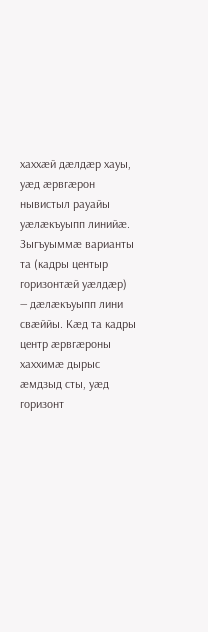хаххæй дæлдæр хауы, уæд æрвгæрон нывистыл рауайы уæлæкъуыпп линийæ. Зыгъуыммæ варианты та (кадры центыр горизонтæй уæлдæр) — дæлæкъуыпп лини свæййы. Кæд та кадры центр æрвгæроны хаххимæ дырыс æмдзыд сты, уæд горизонт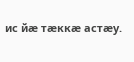ис йæ тæккæ астæу.